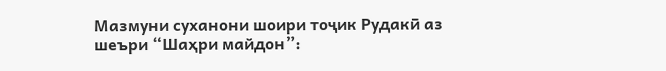Мазмуни суханони шоири тоҷик Рудакӣ аз шеъри “Шаҳри майдон”: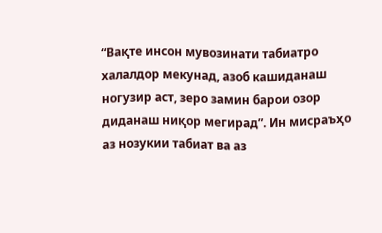“Вақте инсон мувозинати табиатро халалдор мекунад, азоб кашиданаш ногузир аст, зеро замин барои озор диданаш ниқор мегирад”. Ин мисраъҳо аз нозукии табиат ва аз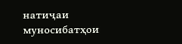натиҷаи муносибатҳои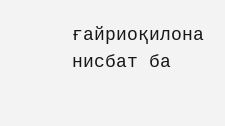ғайриоқилона нисбат ба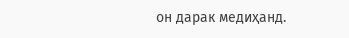он дарак медиҳанд.